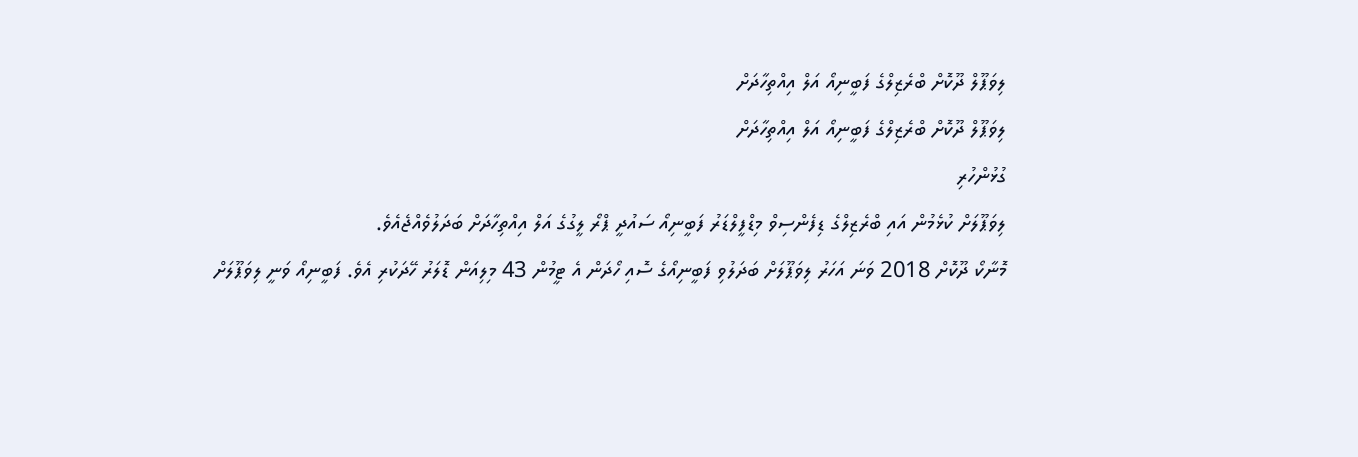ލިވަޕޫލް ދޫކޮށް ބްރެޒިލްގެ ފަބީނިއޯ އަލް އިއްތިހާދަށް
ލިވަޕޫލް ދޫކޮށް ބްރެޒިލްގެ ފަބީނިއޯ އަލް އިއްތިހާދަށް
ގުޅުންހުރި
ލިވަޕޫލަށް ކުޅެމުން އައި ބްރެޒިލްގެ ޑިފެންސިވް މިޑްފީލްޑަރު ފަބީނިއޯ ސައުދީ ޕްރޯ ލީގުގެ އަލް އިއްތިހާދަށް ބަދަލުވެއްޖެއެވެ.
މޮނާކޯ ދޫކޮށް 2018 ވަނަ އަހަރު ލިވަޕޫލަށް ބަދަލުވި ފަބީނިއޯގެ ސޮއި ހޯދަން އެ ޓީމުން 43 މިލިއަން ޑޮލަރު ހޭދަކުރި އެވެ. ފަބީނިއޯ ވަނީ ލިވަޕޫލަށް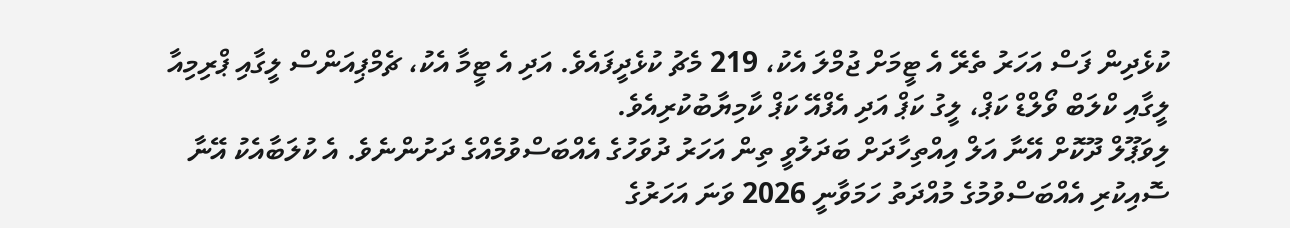ކުޅެދިން ފަސް އަހަރު ތެރޭ އެ ޓީމަށް ޖުމްލަ އެކު، 219 މެޗު ކުޅެދީފައެވެ. އަދި އެ ޓީމާ އެކު، ޗެމްޕިއަންސް ލީގާއި ޕްރިމިއާ ލީގާއި ކްލަބް ވޯލްޑް ކަޕް، ލީގު ކަޕް އަދި އެފްއޭ ކަޕް ކާމިޔާބުކުރިއެވެ.
ލިވަޕޫލް ދޫކޮށް އޭނާ އަލް އިއްތިހާދަށް ބަދަލުވީ ތިން އަހަރު ދުވަހުގެ އެއްބަސްވުމެއްގެ ދަށުންނެވެ. އެ ކުލަބާއެކު އޭނާ ސޮއިކުރި އެއްބަސްވުމުގެ މުއްދަތު ހަމަވާނީ 2026 ވަނަ އަހަރުގެ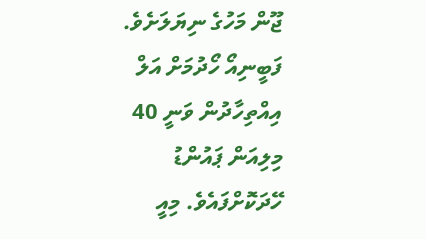ޖޫން މަހުގެ ނިޔަލަށެވެ. ފަބީނިއޯ ހޯދުމަށް އަލް އިއްތިހާދުން ވަނީ 40 މިލިއަން ޕައުންޑު ހޭދަކޮށްފައެވެ. މިއީ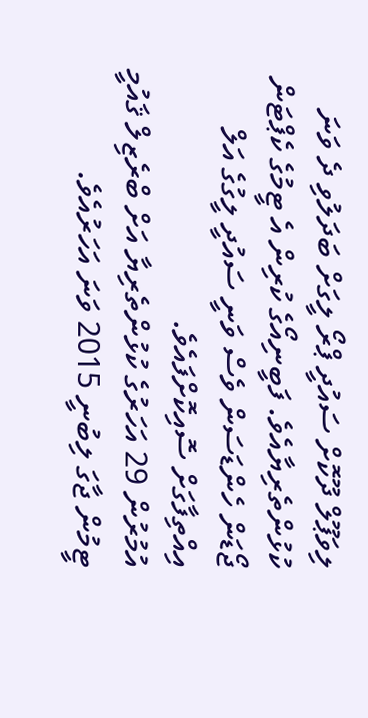ލިވަޕޫލް ދޫކޮށް ސައުދީ ޕްރޯ ލީގަށް ބަދަލުވި ދެ ވަނަ ކުޅުންތެރިޔާއެވެ. ފަބީނިއޯގެ ކުރިން އެ ޓީމުގެ ކެޕްޓަން ޖޯޑަން ހެންޑަސަން ވެސް ވަނީ ސައުދީ ލީގުގެ އަލް އިއްތިފާގަށް ސޮއިކޮށްފައެވެ.
އުމުރުން 29 އަހަރުގެ ކުޅުންތެރިޔާ އަށް ބްރެޒިލް ޤައުމީ ޓީމުން ޖާގަ ލިބުނީ 2015 ވަނަ އަހަރުއެވެ.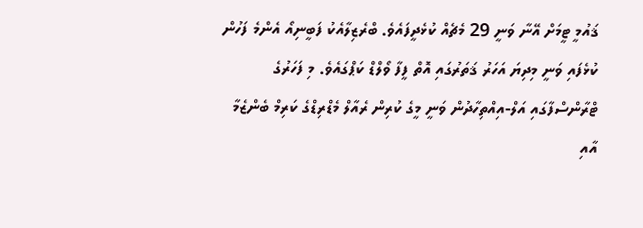ޤައުމީ ޓީމަށް އޭނާ ވަނީ 29 މެޗެއް ކުޅެދީފައެވެ. ބްރެޒިލާއެކު ފަބީނިއޯ އެންމެ ފަހުން ކުޅެފައި ވަނީ މިދިޔަ އަހަރު ޤަތަރުގައި އޮތް ފީފާ ވޯލްޑް ކަޕްގައެވެ. މި ފަހަރުގެ ޓްރާންސްފާގައި އަލް-އިއްތިހާދުން ވަނީ މީގެ ކުރިން ރެއާލް މެޑްރިޑްގެ ކަރިމް ބެންޒެމާ އާއި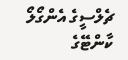ޗެލްސީގެ އެންގޯލޯ ކާންޓޭގެ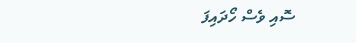ސޮއި ވެސް ހޯދައިފަ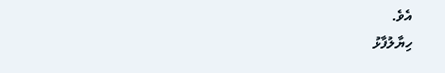އެވެ.
ހިޔާލުފާޅު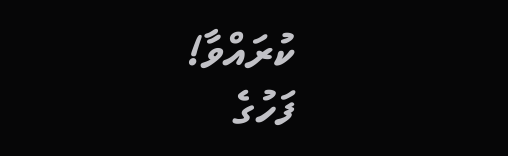ކުރައްވާ!
ފަހުގެ